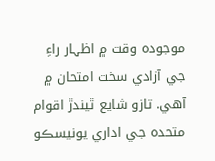موجوده وقت ۾ اظہار راءِ جي آزادي سخت امتحان ۾ آهي. تازو شايع ٿيندڙ اقوام متحده جي اداري يونيسڪو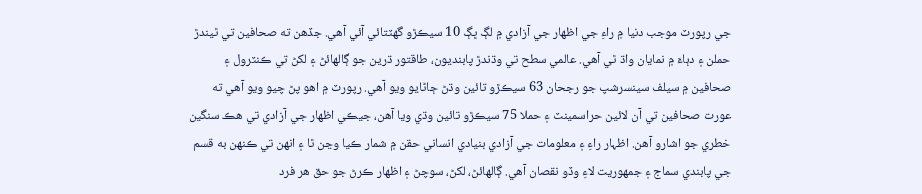جي رپورٽ موجب دنيا ۾ راءِ جي اظهار جي آزادي ۾ لڳ ڀڳ 10 سيڪڙو گهٽتائي آئي آهي. جڏهن ته صحافين تي ٿيندڙ حملن ۽ دٻاءَ ۾ نمايان واڌ ٿي آهي. عالمي سطح تي وڌندڙ پابنديون، طاقتور ڌرين جو ڳالهائڻ ۽ لکڻ تي ڪنٽرول ۽ صحافين ۾ سيلف سينسرشپ جو رجحان 63 سيڪڙو تائين وڌڻ ڄاڻايو ويو آهي. رپورٽ ۾ اهو پڻ چيو ويو آهي ته عورت صحافين تي آن لائين حراسمينٽ ۽ حملا 75 سيڪڙو تائين وڌي ويا آهن، جيڪي اظهار جي آزادي تي هڪ سنگين خطري جو اشارو آهن. اظہار راءِ ۽ معلومات جي آزادي بنيادي انساني حقن ۾ شمار ڪيا وڃن ٿا ۽ انهن تي ڪنهن به قسم جي پابندي سماج ۽ جمهوريت لاءِ وڏو نقصان آهي. ڳالهائڻ، لکڻ، سوچڻ ۽ اظهار ڪرڻ جو حق هر فرد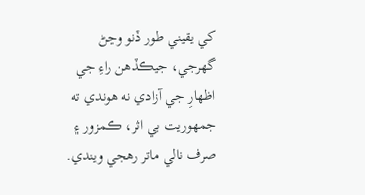کي يقيني طور ڏنو وڃڻ گهرجي، جيڪڏهن راءِ جي اظهارِ جي آزادي نه هوندي ته جمهوريت بي اثر، ڪمزور ۽ صرف نالي ماتر رهجي ويندي.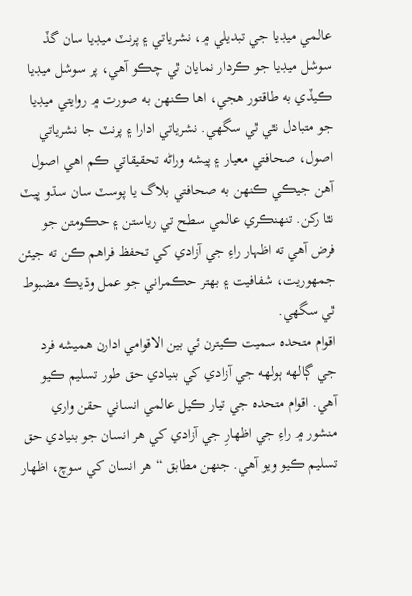عالمي ميڊيا جي تبديلي ۾، نشرياتي ۽ پرنٽ ميڊيا سان گڏ سوشل ميڊيا جو ڪردار نمايان ٿي چڪو آهي، پر سوشل ميڊيا ڪيڏي به طاقتور هجي، اها ڪنهن به صورت ۾ روايتي ميڊيا جو متبادل نٿي ٿي سگهي. نشرياتي ادارا ۽ پرنٽ جا نشرياتي اصول، صحافتي معيار ۽ پيشه وراڻه تحقيقاتي ڪم اهي اصول آهن جيڪي ڪنهن به صحافتي بلاگ يا پوسٽ سان سڌو ڀيٽ نٿا رکن. تنهنڪري عالمي سطح تي رياستن ۽ حڪومتن جو فرض آهي ته اظہار راءِ جي آزادي کي تحفظ فراهم ڪن ته جيئن جمهوريت، شفافيت ۽ بهتر حڪمراني جو عمل وڌيڪ مضبوط ٿي سگهي.
اقوام متحده سميت ڪيترن ئي بين الاقوامي ادارن هميشه فرد جي ڳالهه ٻولهه جي آزادي کي بنيادي حق طور تسليم ڪيو آهي. اقوام متحده جي تيار ڪيل عالمي انساني حقن واري منشور ۾ راءِ جي اظهارِ جي آزادي کي هر انسان جو بنيادي حق تسليم ڪيو ويو آهي. جنهن مطابق “هر انسان کي سوچ، اظهار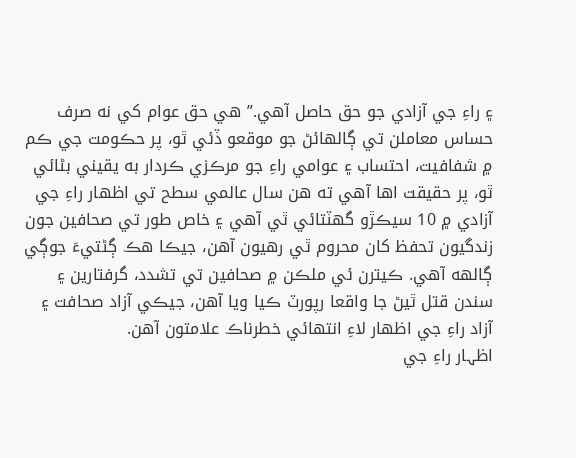۽ راءِ جي آزادي جو حق حاصل آهي.” هي حق عوام کي نه صرف حساس معاملن تي ڳالهائڻ جو موقعو ڏئي ٿو، پر حڪومت جي ڪم ۾ شفافيت، احتساب ۽ عوامي راءِ جو مرڪزي ڪردار به يقيني بڻائي ٿو، پر حقيقت اها آهي ته هن سال عالمي سطح تي اظهار راءِ جي آزادي ۾ 10 سيڪڙو گهٽتائي ٿي آهي ۽ خاص طور تي صحافين جون زندگيون تحفظ کان محروم ٿي رهيون آهن، جيڪا هڪ ڳڻتيءَ جوڳي ڳالهه آهي. ڪيترن ئي ملڪن ۾ صحافين تي تشدد، گرفتارين ۽ سندن قتل ٿيڻ جا واقعا رپورٽ ڪيا ويا آهن، جيڪي آزاد صحافت ۽ آزاد راءِ جي اظهار لاءِ انتهائي خطرناڪ علامتون آهن.
اظہار راءِ جي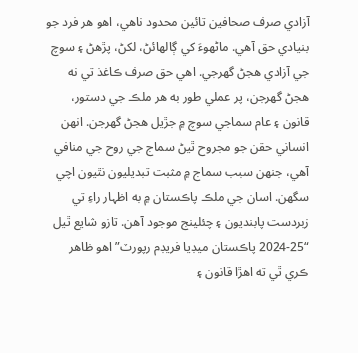آزادي صرف صحافين تائين محدود ناهي، اهو هر فرد جو بنيادي حق آهي. ماڻهوءَ کي ڳالهائڻ، لکڻ، پڙهڻ ۽ سوچ جي آزادي هجڻ گهرجي. اهي حق صرف ڪاغذ تي نه هجڻ گهرجن، پر عملي طور به هر ملڪ جي دستور، قانون ۽ عام سماجي سوچ ۾ جڙيل هجڻ گهرجن. انهن انساني حقن جو مجروح ٿيڻ سماج جي روح جي منافي آهي، جنهن سبب سماج ۾ مثبت تبديليون نٿيون اچي سگهن. اسان جي ملڪ پاڪستان ۾ به اظہار راءِ تي زبردست پابنديون ۽ چئلينج موجود آهن. تازو شايع ٿيل “25-2024 پاڪستان ميڊيا فريڊم رپورٽ” اهو ظاهر ڪري ٿي ته اهڙا قانون ۽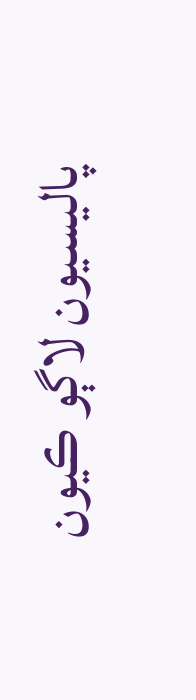پاليسيون لاڳو ڪيون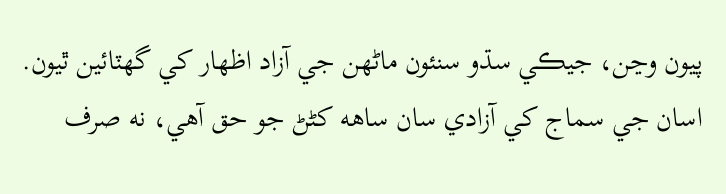پيون وڃن، جيڪي سڌو سنئون ماڻهن جي آزاد اظهار کي گهٽائين ٿيون.
اسان جي سماج کي آزادي سان ساهه کڻڻ جو حق آهي، نه صرف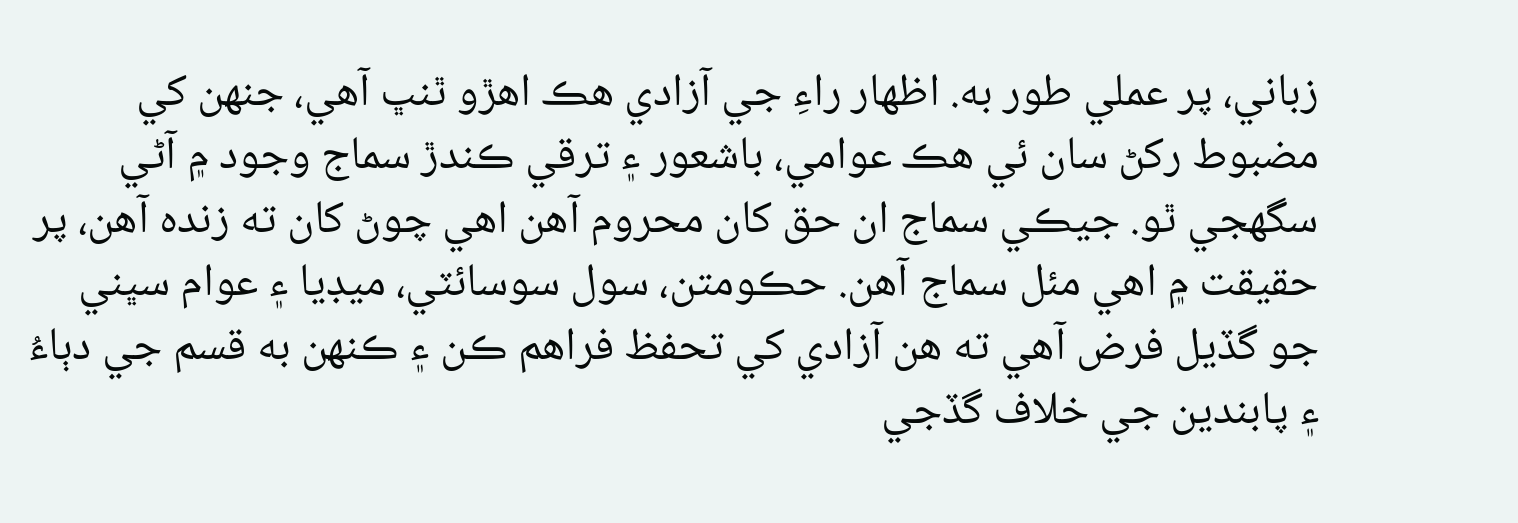زباني، پر عملي طور به. اظهار راءِ جي آزادي هڪ اهڙو ٿنڀ آهي، جنهن کي مضبوط رکڻ سان ئي هڪ عوامي، باشعور ۽ ترقي ڪندڙ سماج وجود ۾ آڻي سگهجي ٿو. جيڪي سماج ان حق کان محروم آهن اهي چوڻ کان ته زنده آهن، پر حقيقت ۾ اهي مئل سماج آهن. حڪومتن، سول سوسائٽي، ميڊيا ۽ عوام سڀني جو گڏيل فرض آهي ته هن آزادي کي تحفظ فراهم ڪن ۽ ڪنهن به قسم جي دٻاءُ ۽ پابندين جي خلاف گڏجي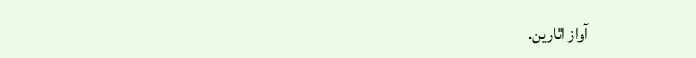آواز اٿارين.